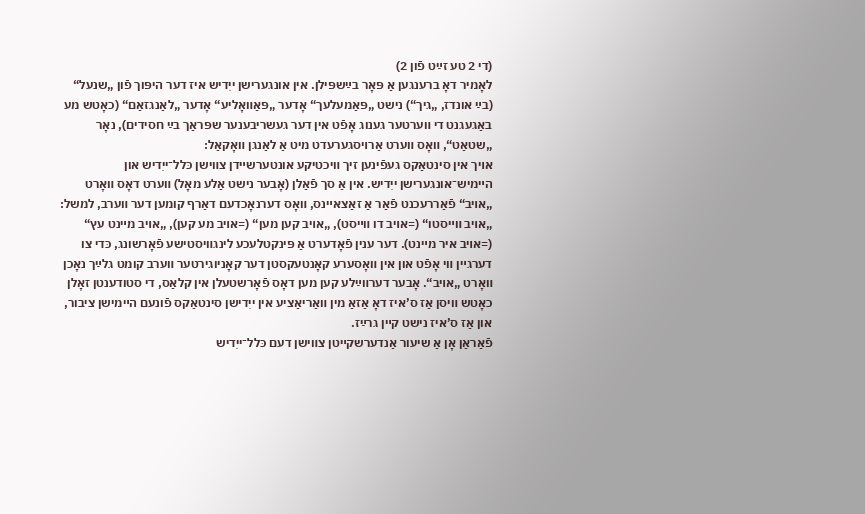(די 2 טע זײַט פֿון 2)
לאָמיר דאָ ברענגען אַ פּאָר בײַשפּילן. אין אונגערישן ייִדיש איז דער היפּוך פֿון „שנעל“ (בײַ אונדז, „גיך“) נישט „פּאַמעלעך“ אָדער „פּאַװאָליע“ אָדער „לאַנגזאַם“ (כאָטש מע באַגעגנט די װערטער גענוג אָפֿט אין דער געשריבענער שפּראַך בײַ חסידים), נאָר „שטאַט“, װאָס װערט אַרױסגערעדט מיט אַ לאַנגן װאָקאַל:
אױך אין סינטאַקס געפֿינען זיך װיכטיקע אונטערשײדן צװישן כּלל־ייִדיש און הײמיש־אונגערישן ייִדיש. אין אַ סך פֿאַלן (אָבער נישט אַלע מאָל) װערט דאָס װאָרט „אױב“ פֿאַררעכנט פֿאַר אַ זאַצאײנס, װאָס דערנאָכדעם דאַרף קומען דער װערב, למשל: „אױב װײסטו“ (=אױב דו װײסט), „אױב קען מען“ (=אױב מע קען), „אױב מײנט עץ“ (=אױב איר מײנט). דער ענין פֿאָדערט אַ פּינקטלעכע לינגװיסטישע פֿאָרשונג, כּדי צו דערגײן װי אָפֿט און אין װאָסערע קאָנטעקסטן דער קאָניוגירטער װערב קומט גלײַך נאָכן װאָרט „אױב“. אָבער דערװײַלע קען מען דאָס פֿאָרשטעלן אין קלאַס, די סטודענטן זאָלן כאָטש װיסן אַז ס’איז דאָ אַזאַ מין װאַריאַציע אין ייִדישן סינטאַקס פֿונעם הײמישן ציבור, און אַז ס’איז נישט קײן גרײַז.
פֿאַראַן אָן אַ שיעור אַנדערשקײטן צװישן דעם כּלל־ייִדיש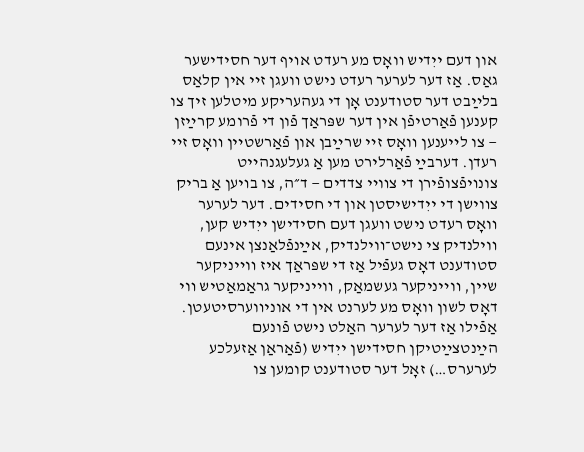און דעם ייִדיש װאָס מע רעדט אױף דער חסידישער גאַס. אַז דער לערער רעדט נישט װעגן זײ אין קלאַס בלײַבט דער סטודענט אָן די געהעריקע מיטלען זיך צו קענען פֿאַרטיפֿן אין דער שפּראַך פֿון די פֿרומע קרײַזן — צו לײענען װאָס זײ שרײַבן און פֿאַרשטײן װאָס זײ רעדן. דערבײַ פֿאַרלירט מען אַ געלעגנהײט צונױפֿצופֿירן די צװײ צדדים — ד״ה, צו בױען אַ בריק צװישן די ייִדישיסטן און די חסידים. דער לערער װאָס רעדט נישט װעגן דעם חסידישן ייִדיש קען, װילנדיק צי נישט־װילנדיק, אײַנפֿלאַנצן אינעם סטודענט דאָס געפֿיל אַז די שפּראַך איז װײניקער שײן, װײניקער געשמאַק, װײניקער גראַמאַטיש װי דאָס לשון װאָס מע לערנט אין די אוניװערסיטעטן. אַפֿילו אַז דער לערער האַלט נישט פֿונעם הײַנטצײַטיקן חסידישן ייִדיש (פֿאַראַן אַזעלכע לערערס…) זאָל דער סטודענט קומען צו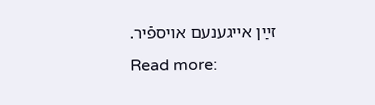זײַן אײגענעם אױספֿיר.
Read more: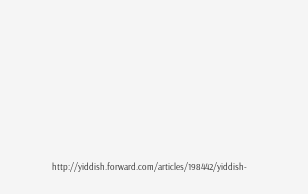http://yiddish.forward.com/articles/198442/yiddish-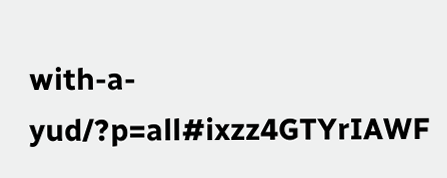with-a-yud/?p=all#ixzz4GTYrIAWF